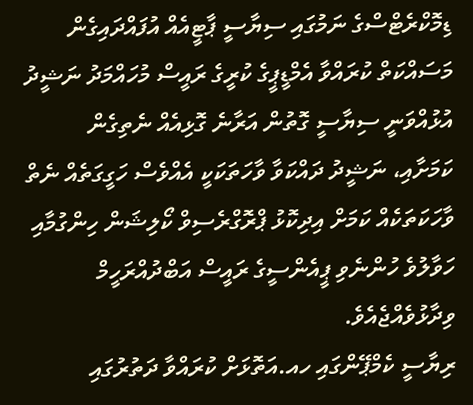ޑިމޮކްރެޓްސްގެ ނަމުގައި ސިޔާސީ ޕާޓީއެއް އުފައްދައިގެން މަސައްކަތް ކުރައްވާ އެމްޑީޕީގެ ކުރީގެ ރައީސް މުހައްމަދު ނަޝީދު އުޅުއްވަނީ ސިޔާސީ ގޮތުން އަރާނެ ގޮޅިއެއް ނެތިގެން ކަމަށާއި، ނަޝީދު ދައްކަވާ ވާހަތަކަކީ އެއްވެސް ހަގީގަތެއް ނެތް ވާހަކަތަކެއް ކަމަށް އިދިކޮޅު ޕްރޮގްރެސިވް ކޯލިޝަން ހިންގުމާއި ހަވާލުވެ ހުންނެވި ޕީއެންސީގެ ރައީސް އަބްދުއްރަހީމް ވިދާޅުވެއްޖެއެވެ.
ރިޔާސީ ކެމްޕޭންގައި ހއ.އަތޮޅަށް ކުރައްވާ ދަތުރުގައި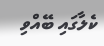ކެލާގައި ބޭއްވި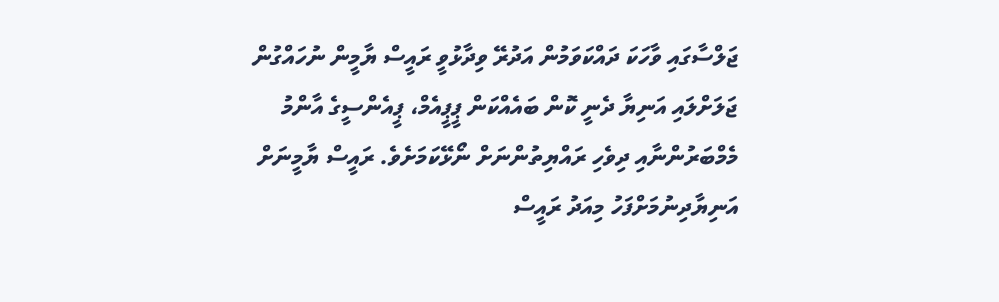ޖަލްސާގައި ވާހަކަ ދައްކަވަމުން އަދުރޭ ވިދާޅުވީ ރައީސް ޔާމީން ނުހައްގުން ޖަލަށްލައި އަނިޔާ ދެނީ ކޮން ބައެއްކަން ޕީޕީއެމް، ޕީއެންސީގެ އާންމު މެމްބަރުންނާއި ދިވެހި ރައްޔިތުންނަށް ނޯޅޭކަމަށެވެ. ރައީސް ޔާމީނަށް އަނިޔާދިނުމަށްފަހު މިއަދު ރައީސް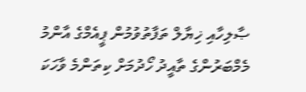ޞާލިހާއި ޚިޔާލް ތަފާތުވުމުން ޕީއެމްގެ އާންމު މެމްބަރުންގެ ތާއީދު ހޯދުމަށް ކިތަންމެ ވާހަކަ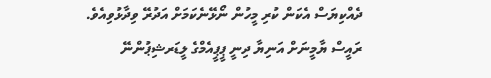ދެއްކިޔަސް އެކަން ކުރި މީހުން ނޯޅޭނެކަމަށް އަދުރޭ ވިދާޅުވިއެވެ.
ރައީސް ޔާމީނަށް އަނިޔާ ދިނީ ޕީޕީއެމްގެ ލީޑަރޝިޕުންނޭ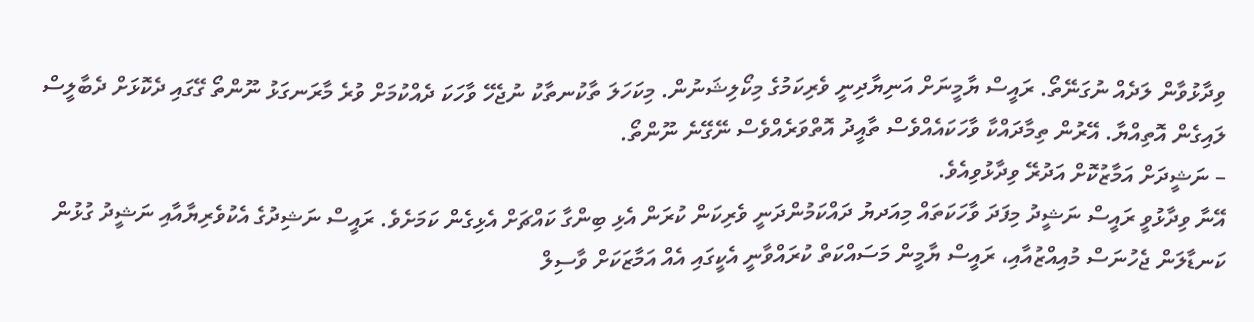ވިދާޅުވާން ލަދެއް ނުގަނޭތޯ. ރައީސް ޔާމީނަށް އަނިޔާދިނީ ވެރިކަމުގެ މިކޯލިޝަނުން. މިކަހަލަ ތާކުނތާކު ނުޖެހޭ ވާހަކަ ދެއްކުމަށް ވުރެ މާރަނގަޅު ނޫންތޯ ގޭގައި ދެކޮޅަށް ދެބާލީސް ލައިގެން އޮތިއްޔާ. އޭރުން ތިމާދައްކާ ވާހަކައެއްވެސް ތާއީދު އޮތްވަރެއްވެސް ނޭގޭނެ ނޫންތޯ.
– ނަޝީދަށް އަމާޒުކޮށް އަދުރޭ ވިދާޅުވިއެވެ.
އޭނާ ވިދާޅުވީ ރައީސް ނަޝީދު މިފަދަ ވާހަކަތައް މިއަދޔު ދައްކަމުންދަނީ ވެރިކަން ކުރަން އެޅި ބިންގާ ކައްޗަށް އެޅިގެން ކަމަށެވެ. ރައީސް ނަޝިދުގެ އެކުވެރިޔާއާއި ނަޝީދު ގުޅުން ކަނޑާލަން ޖެހުނަސް މުއިއްޒުއާއި، ރައީސް ޔާމީން މަސައްކަތް ކުރައްވާނީ އެކީގައި އެއް އަމާޒަކަށް ވާސިލް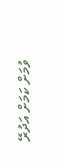ވުމަށް ކަމަށް އަދުރޭ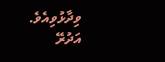ވިދާޅުވިއެވެ.
އަދުރޭ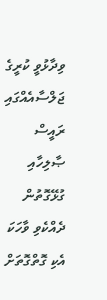ވިދާޅުވީ ކުރީގެ ޖަލްސާއެއްގައި ރައީސް ޞާލިހާއި ގުޅޭގޮތުން ދެއްކެވި ވާހަކަ އެކި ގޮތްގޮތަށް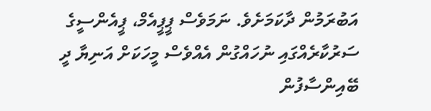އަބުރަމުން ދާކަމަށެވެ. ނަމަވެސް ޕީޕީއެމް، ޕީއެންސީގެ ސަރުކާރެއްގައި ނުހައްގުން އެއްވެސް މީހަކަށް އަނިޔާ ދީ ބޭއިންސާފުން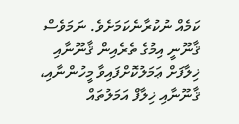ކަމެއް ނުކުރާނެކަމަށެވެ. ނަމަވެސް ޤާނޫނީ އިމުގެ ތެރެއިން ޤާނޫނާއި ޚިލާފަށް ޢަމަލުކޮށްފައިވާ މީހުންނާއި، ޤާނޫނާއި ޚިލާފް އަމަލުތައް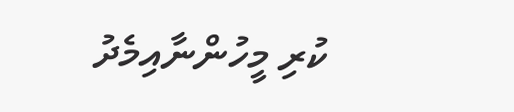ކުރި މީހުންނާއިމެދު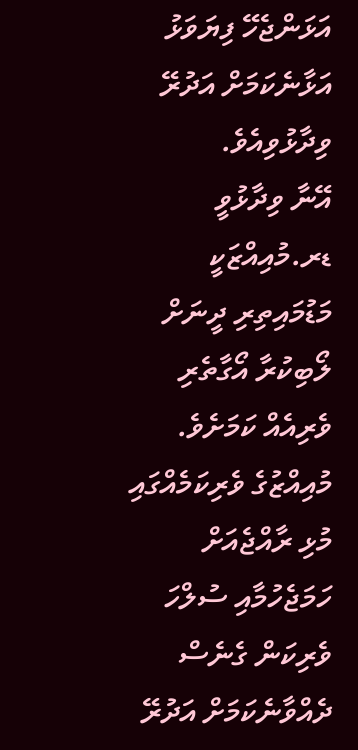އަޅަންޖެހޭ ފިޔަވަޅު އަޅާނެކަމަށް އަދުރޭ ވިދާޅުވިއެވެ.
އޭނާ ވިދާޅުވީ ޑރ.މުއިއްޒަކީ މަޑުމައިތިރި ދީނަށް ލޯބިކުރާ އޯގާތެރި ވެރިއެއް ކަމަށެވެ. މުއިއްޒުގެ ވެރިކަމެއްގައި މުޅި ރާއްޖެއަށް ހަމަޖެހުމާއި ސުލްހަ ވެރިކަން ގެނެސް ދެއްވާނެކަމަށް އަދުރޭ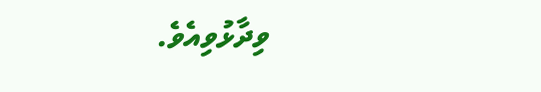ވިދާޅުވިއެވެ.